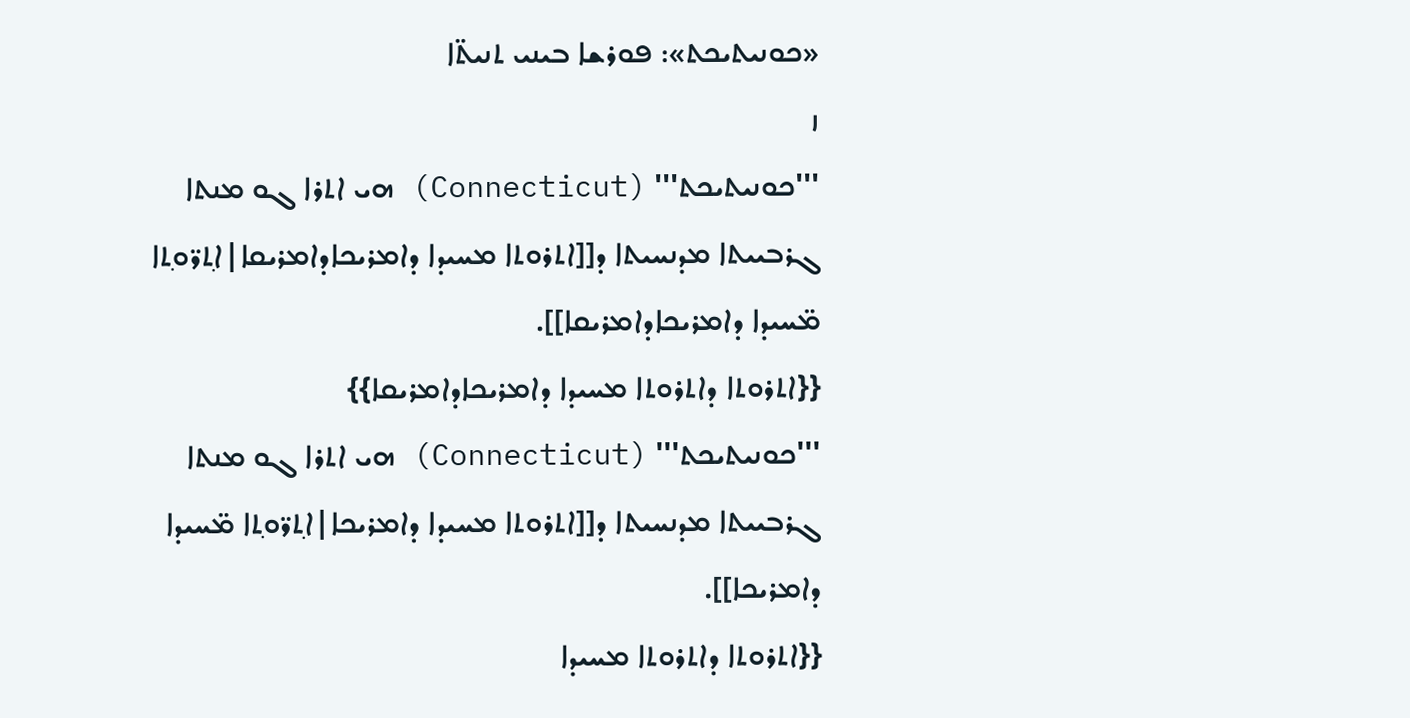«ܟܘܢܝܬܝܟܬ»: ܦܘܪܫܐ ܒܝܢܝ ܬܢܝܬ̈ܐ
ܙ
'''ܟܘܢܝܬܝܟܬ''' (Connecticut) ܗܝ ܐܬܪܐ ܓܘ ܡܢܬܐ ܓܪܒܝܝܬܐ ܡܕܢܚܝܬܐ ܕ[[ܐܬܪܘܬܐ ܡܚܝܕܐ ܕܐܡܪܝܟܐܕܐܡܪܝܩܐ|ܐܬ݂ܪ̈ܘܬ݂ܐ ܡ̈ܚܝܕܐ ܕܐܡܪܝܟܐܕܐܡܪܝܩܐ]].
{{ܐܬܪܘܬܐ ܕܐܬܪܘܬܐ ܡܚܝܕܐ ܕܐܡܪܝܟܐܕܐܡܪܝܩܐ}}
'''ܟܘܢܝܬܝܟܬ''' (Connecticut) ܗܝ ܐܬܪܐ ܓܘ ܡܢܬܐ ܓܪܒܝܝܬܐ ܡܕܢܚܝܬܐ ܕ[[ܐܬܪܘܬܐ ܡܚܝܕܐ ܕܐܡܪܝܟܐ|ܐܬ݂ܪ̈ܘܬ݂ܐ ܡ̈ܚܝܕܐ ܕܐܡܪܝܟܐ]].
{{ܐܬܪܘܬܐ ܕܐܬܪܘܬܐ ܡܚܝܕܐ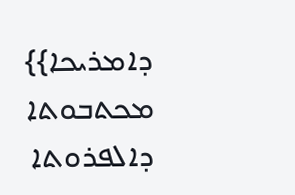ܕܐܡܪܝܟܐ}}
ܡܟܬܒܘܬܐ ܕܐܠܦܪܘܬܐ